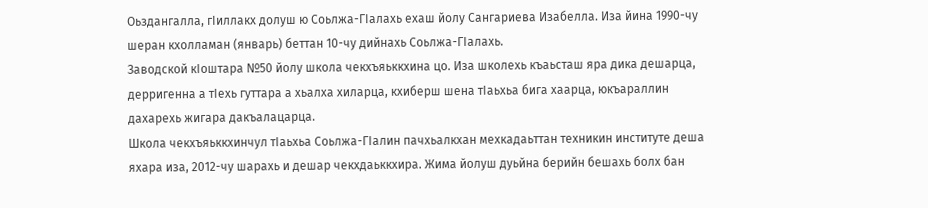Оьздангалла, гIиллакх долуш ю Соьлжа-ГIалахь ехаш йолу Сангариева Изабелла. Иза йина 1990-чу шеран кхолламан (январь) беттан 10-чу дийнахь Соьлжа-ГIалахь.
Заводской кIоштара №50 йолу школа чекхъяьккхина цо. Иза школехь къаьсташ яра дика дешарца, дерригенна а тIехь гуттара а хьалха хиларца, кхиберш шена тIаьхьа бига хаарца, юкъараллин дахарехь жигара дакъалацарца.
Школа чекхъяьккхинчул тIаьхьа Соьлжа-ГIалин пачхьалкхан мехкадаьттан техникин институте деша яхара иза, 2012-чу шарахь и дешар чекхдаьккхира. Жима йолуш дуьйна берийн бешахь болх бан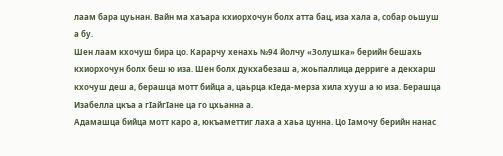лаам бара цуьнан. Вайн ма хаъара кхиорхочун болх атта бац, иза хала а, собар оьшуш а бу.
Шен лаам кхочуш бира цо. Карарчу хенахь №94 йолчу «Золушка» берийн бешахь кхиорхочун болх беш ю иза. Шен болх дукхабезаш а, жоьпаллица дерриге а декхарш кхочуш деш а, берашца мотт бийца а, цаьрца кIеда-мерза хила хууш а ю иза. Берашца Изабелла цкъа а гIайгIане ца го цхьанна а.
Адамашца бийца мотт каро а, юкъаметтиг лаха а хаьа цунна. Цо Iамочу берийн нанас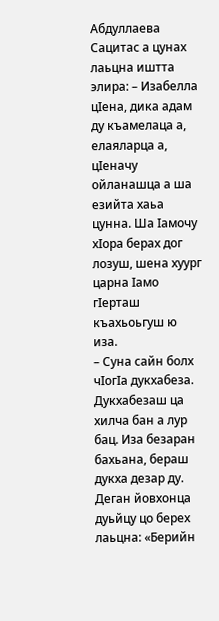Абдуллаева Сацитас а цунах лаьцна иштта элира: – Изабелла цIена, дика адам ду къамелаца а, елаяларца а, цIеначу ойланашца а ша езийта хаьа цунна. Ша Iамочу хIора берах дог лозуш, шена хуург царна Iамо гIерташ къахьоьгуш ю иза.
– Суна сайн болх чIогIа дукхабеза. Дукхабезаш ца хилча бан а лур бац. Иза безаран бахьана, бераш дукха дезар ду.
Деган йовхонца дуьйцу цо берех лаьцна: «Берийн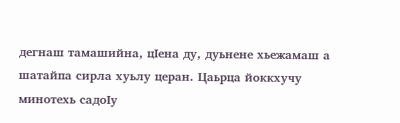дегнаш тамашийна, цIена ду, дуьнене хьежамаш а шатайпа сирла хуьлу церан. Цаьрца йоккхучу минотехь садоIу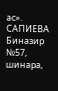ас».
САПИЕВА Биназир
№57, шинара,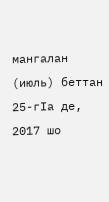мангалан (июль) беттан 25-гIа де, 2017 шо